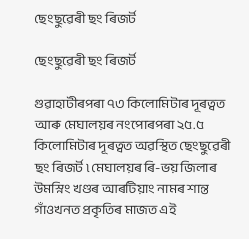ছেংছুৱেৰী ছং ৰিজৰ্ট

ছেংছুৱেৰী ছং ৰিজৰ্ট

গুৱাহাটীৰপৰা ৭৩ কিলোমিটাৰ দূৰত্বত আৰু মেঘালয়ৰ নংপোৰপৰা ২৫.৫ কিলোমিটাৰ দূৰত্বত অৱস্থিত ছেংছুৱেৰী ছং ৰিজৰ্ট ৷ মেঘালয়ৰ ৰি-ভয় জিলাৰ উমস্নিং খণ্ডৰ আৰটিয়াং নামৰ শান্ত গাঁওখনত প্রকৃতিৰ মাজত এই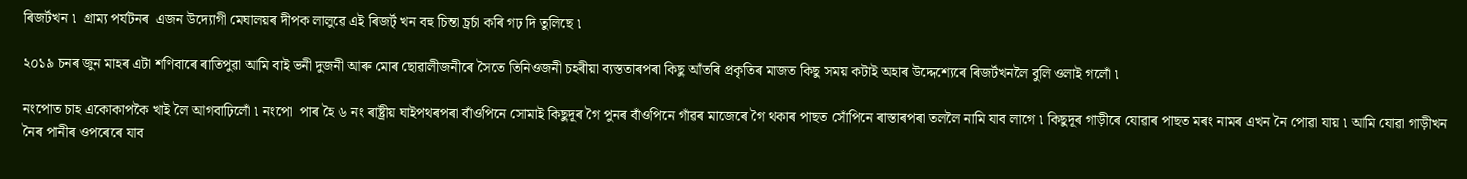ৰিজৰ্টখন ৷  গ্রাম্য পৰ্যটনৰ  এজন উদ্যোগী মেঘালয়ৰ দীপক লালুৱে এই ৰিজৰ্ট্ খন বহু চিন্তা চ্ৰৰ্চা কৰি গঢ় দি তুলিছে ৷

২০১৯ চনৰ জুন মাহৰ এটা শণিবাৰে ৰাতিপুৱা আমি বাই ভনী দুজনী আৰু মোৰ ছোৱালীজনীৰে সৈতে তিনিওজনী চহৰীয়া ব্যস্ততাৰপৰা কিছু আঁতৰি প্রকৃতিৰ মাজত কিছু সময় কটাই অহাৰ উদ্দেশ্যেৰে ৰিজৰ্টখনলৈ বুলি ওলাই গলোঁ ৷

নংপোত চাহ একোকাপকৈ খাই লৈ আগবাঢ়িলোঁ ৷ নংপো  পাৰ হৈ ৬ নং ৰাষ্ট্রীয় ঘাইপথৰপৰা বাঁওপিনে সোমাই কিছুদূৰ গৈ পুনৰ বাঁওপিনে গাঁৱৰ মাজেৰে গৈ থকাৰ পাছত সোঁপিনে ৰাস্তাৰপৰা তললৈ নামি যাব লাগে ৷ কিছুদূৰ গাড়ীৰে যোৱাৰ পাছত মৰং নামৰ এখন নৈ পোৱা যায় ৷ আমি যোৱা গাড়ীখন নৈৰ পানীৰ ওপৰেৰে যাব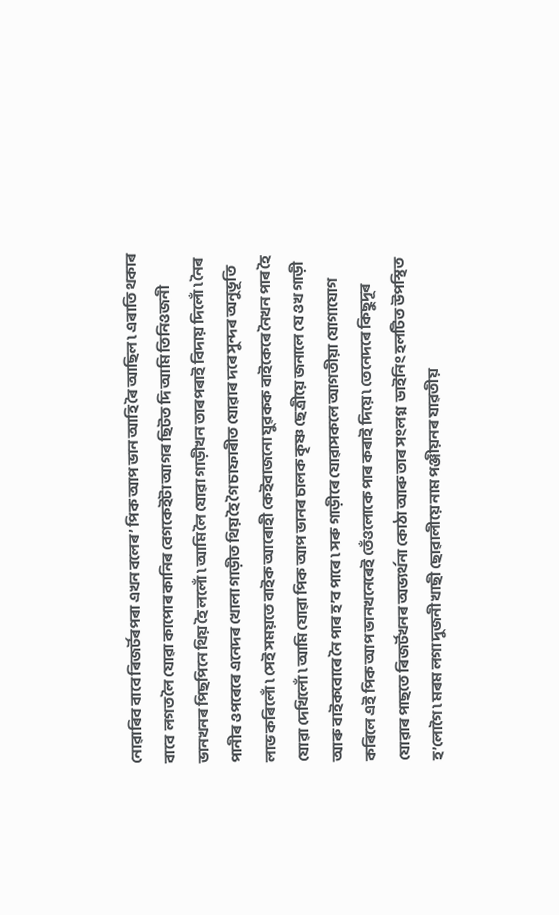নোৱাৰিব বাবে ৰিজৰ্টৰপৰা এখন বলেৰ’ পিক আপ ভান আহি ৰৈ আছিল ৷ এৰাতি থকাৰ বাবে  লগত লৈ যোৱা কাপোৰ কানিৰ বেগকেইটা আগৰ ছিটত দি আমি তিনিওজনী ভানখনৰ পিছপিনে থিয় হৈ ললোঁ ৷ আমি লৈ যোৱা গাড়ীখন তাৰপৰাই বিদায় দিলোঁ ৷ নৈৰ পানীৰ ওপৰেৰে এনেদৰ খোলা গাড়ীত থিয় হৈ গৈ চাফাৰীত যোৱাৰ দৰে সুন্দৰ অনুভূতি লাভ কৰিলোঁ ৷ সেই সময়তে বাইক আৰোহী কেইবাজনো যুৱকক বাইকেৰে নৈখন পাৰ হৈ যোৱা দেখিলোঁ ৷ আমি যোৱা পিক আপ ভানৰ চালক কৃষ্ণ ছেত্রীয়ে জনালে যে ওখ গাড়ী আৰু বাইকবোৰে নৈ পাৰ হ’ব পাৰে ৷ সৰু গাড়ীৰে যোৱাসকলে আগতীয়া যোগাযোগ কৰিলে এই পিক আপ ভানখনেৰেই তেঁওলোকে পাৰ কৰাই দিয়ে ৷ তেনেদৰে কিছুদূৰ যোৱাৰ পাছতে ৰিজৰ্টখনৰ অভ্যৰ্থনা কোঠা আৰু তাৰ সংলগ্ন  ডাইনিং হলটিত উপস্থিত হ’লোগৈ ৷ মৰম লগা দুজনী খাছী ছোৱালীয়ে নাম পঞ্জীয়নৰ যাৱতীয়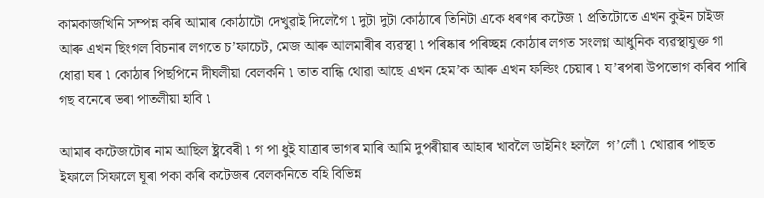কামকাজখিনি সম্পন্ন কৰি আমাৰ কোঠাটো দেখুৱাই দিলেগৈ ৷ দুটা দুটা কোঠাৰে তিনিটা একে ধৰণৰ কটেজ ৷ প্রতিটোতে এখন কুইন চাইজ আৰু এখন ছিংগল বিচনাৰ লগতে চ’ফাচেট, মেজ আৰু আলমাৰীৰ ব্যৱস্থা ৷ পৰিষ্কাৰ পৰিচ্ছন্ন কোঠাৰ লগত সংলগ্ন আধুনিক ব্যৱস্থাযুক্ত গা ধোৱা ঘৰ ৷ কোঠাৰ পিছপিনে দীঘলীয়া বেলকনি ৷ তাত বান্ধি থোৱা আছে এখন হেম’ক আৰু এখন ফল্ডিং চেয়াৰ ৷ য’ৰপৰা উপভোগ কৰিব পাৰি গছ বনেৰে ভৰা পাতলীয়া হাবি ৷

আমাৰ কটেজটোৰ নাম আছিল ষ্ট্রবেৰী ৷ গ পা ধুই যাত্রাৰ ভাগৰ মাৰি আমি দুপৰীয়াৰ আহাৰ খাবলৈ ডাইনিং হললৈ  গ’লোঁ ৷ খোৱাৰ পাছত ইফালে সিফালে ঘূৰা পকা কৰি কটেজৰ বেলকনিতে বহি বিভিন্ন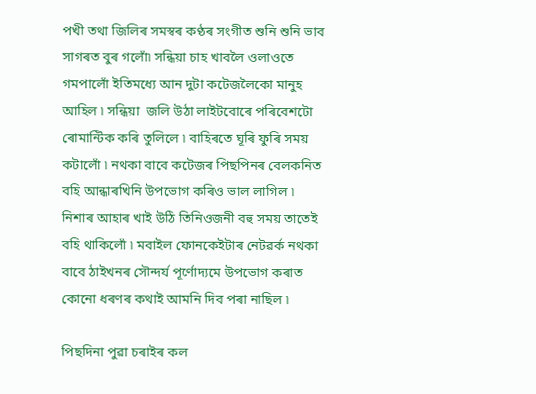পখী তথা জিলিৰ সমস্বৰ কণ্ঠৰ সংগীত শুনি শুনি ভাব সাগৰত বুৰ গলোঁ৷ সন্ধিয়া চাহ খাবলৈ ওলাওতে গমপালোঁ ইতিমধ্যে আন দুটা কটেজলৈকো মানুহ আহিল ৷ সন্ধিয়া  জলি উঠা লাইটবোৰে পৰিবেশটো ৰোমান্টিক কৰি তুলিলে ৷ বাহিৰতে ঘূৰি ফুৰি সময় কটালোঁ ৷ নথকা বাবে কটেজৰ পিছপিনৰ বেলকনিত বহি আন্ধাৰখিনি উপভোগ কৰিও ভাল লাগিল ৷ নিশাৰ আহাৰ খাই উঠি তিনিওজনী বহু সময় তাতেই বহি থাকিলোঁ ৷ মবাইল ফোনকেইটাৰ নেটৱৰ্ক নথকা বাবে ঠাইখনৰ সৌন্দৰ্য পূৰ্ণোদ্যমে উপভোগ কৰাত কোনো ধৰণৰ কথাই আমনি দিব পৰা নাছিল ৷

পিছদিনা পুৱা চৰাইৰ কল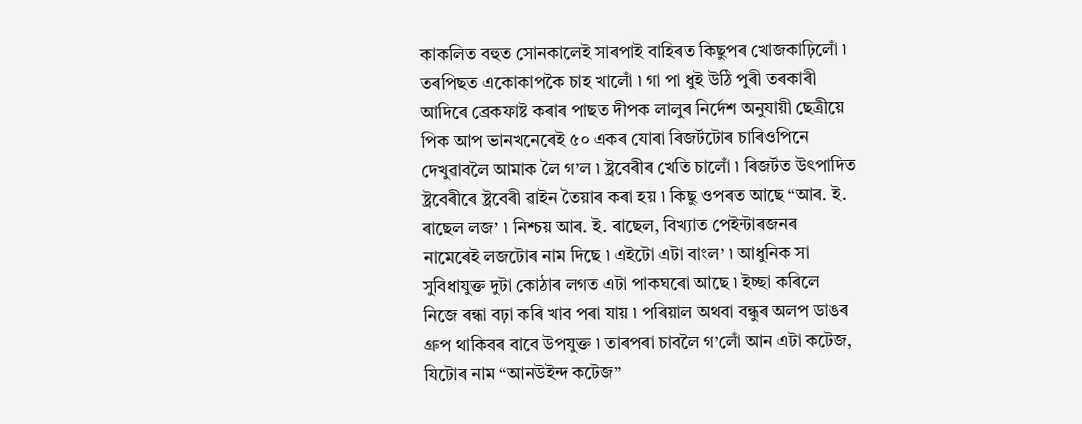কাকলিত বহুত সোনকালেই সাৰপাই বাহিৰত কিছুপৰ খোজকাঢ়িলোঁ ৷ তৰপিছত একোকাপকৈ চাহ খালোঁ ৷ গা পা ধুই উঠি পুৰী তৰকাৰী আদিৰে ব্রেকফাষ্ট কৰাৰ পাছত দীপক লালুৰ নিৰ্দেশ অনুযায়ী ছেত্ৰীয়ে পিক আপ ভানখনেৰেই ৫০ একৰ যোৰা ৰিজৰ্টটোৰ চাৰিওপিনে দেখুৱাবলৈ আমাক লৈ গ’ল ৷ ষ্ট্রবেৰীৰ খেতি চালোঁ ৷ ৰিজৰ্টত উৎপাদিত ষ্ট্রবেৰীৰে ষ্ট্রবেৰী ৱাইন তৈয়াৰ কৰা হয় ৷ কিছু ওপৰত আছে “আৰ. ই. ৰাছেল লজ’ ৷ নিশ্চয় আৰ. ই. ৰাছেল, বিখ্যাত পেইন্টাৰজনৰ নামেৰেই লজটোৰ নাম দিছে ৷ এইটো এটা বাংল’ ৷ আধুনিক সা সুবিধাযুক্ত দুটা কোঠাৰ লগত এটা পাকঘৰো আছে ৷ ইচ্ছা কৰিলে নিজে ৰন্ধা বঢ়া কৰি খাব পৰা যায় ৷ পৰিয়াল অথবা বন্ধুৰ অলপ ডাঙৰ গ্রুপ থাকিবৰ বাবে উপযুক্ত ৷ তাৰপৰা চাবলৈ গ’লোঁ আন এটা কটেজ, যিটোৰ নাম “আনউইন্দ কটেজ”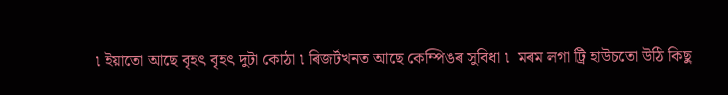৷ ইয়াতো আছে বৃহৎ বৃহৎ দুটা কোঠা ৷ ৰিজৰ্টখনত আছে কেম্পিঙৰ সুবিধা ৷  মৰম লগা ট্রি হাউচতো উঠি কিছু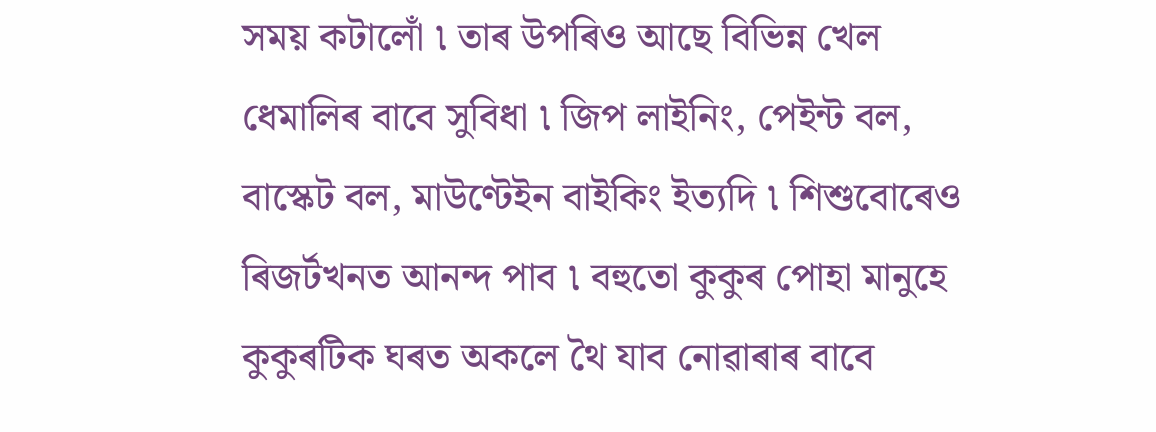সময় কটালোঁ ৷ তাৰ উপৰিও আছে বিভিন্ন খেল ধেমালিৰ বাবে সুবিধা ৷ জিপ লাইনিং, পেইন্ট বল, বাস্কেট বল, মাউণ্টেইন বাইকিং ইত্যদি ৷ শিশুবোৰেও ৰিজৰ্টখনত আনন্দ পাব ৷ বহুতো কুকুৰ পোহা মানুহে কুকুৰটিক ঘৰত অকলে থৈ যাব নোৱাৰাৰ বাবে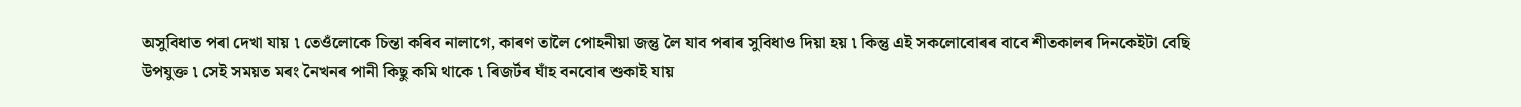অসুবিধাত পৰা দেখা যায় ৷ তেওঁলোকে চিন্তা কৰিব নালাগে, কাৰণ তালৈ পোহনীয়া জন্তু লৈ যাব পৰাৰ সুবিধাও দিয়া হয় ৷ কিন্তু এই সকলোবোৰৰ বাবে শীতকালৰ দিনকেইটা বেছি উপযুক্ত ৷ সেই সময়ত মৰং নৈখনৰ পানী কিছু কমি থাকে ৷ ৰিজৰ্টৰ ঘাঁহ বনবোৰ শুকাই যায়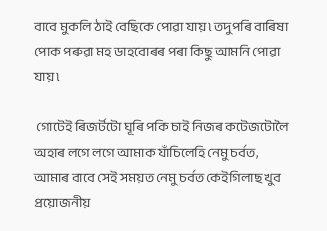বাবে মুকলি ঠাই বেছিকে পোৱা যায় ৷ তদুপৰি বাৰিষা পোক পৰুৱা মহ ডাহবোৰৰ পৰা কিছু আমনি পোৱা যায় ৷

 গোটেই ৰিজৰ্টটো ঘূৰি পকি চাই নিজৰ কটেজটোলৈ অহাৰ লগে লগে আমাক যাঁচিলেহি নেমু চৰ্বত, আমাৰ বাবে সেই সময়ত নেমু চৰ্বত কেইগিলাছ খুব প্রয়োজনীয়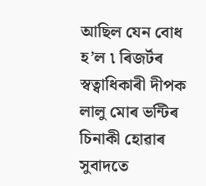আছিল যেন বোধ হ’ল ৷ ৰিজৰ্টৰ স্বত্বাধিকাৰী দীপক লালু মোৰ ভন্টিৰ চিনাকী হোৱাৰ সুবাদতে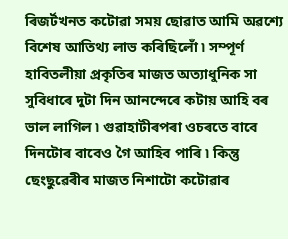ৰিজৰ্টখনত কটোৱা সময় ছোৱাত আমি অৱশ্যে বিশেষ আতিথ্য লাভ কৰিছিলোঁ ৷ সম্পূৰ্ণ হাবিতলীয়া প্রকৃতিৰ মাজত অত্যাধুনিক সা সুবিধাৰে দুটা দিন আনন্দেৰে কটায় আহি বৰ ভাল লাগিল ৷ গুৱাহাটীৰপৰা ওচৰতে বাবে দিনটোৰ বাবেও গৈ আহিব পাৰি ৷ কিন্তু ছেংছুৱেৰীৰ মাজত নিশাটো কটোৱাৰ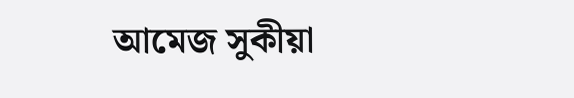আমেজ সুকীয়া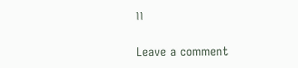৷৷

Leave a comment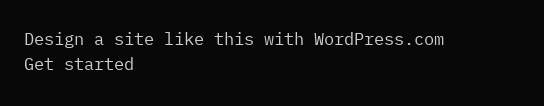Design a site like this with WordPress.com
Get started